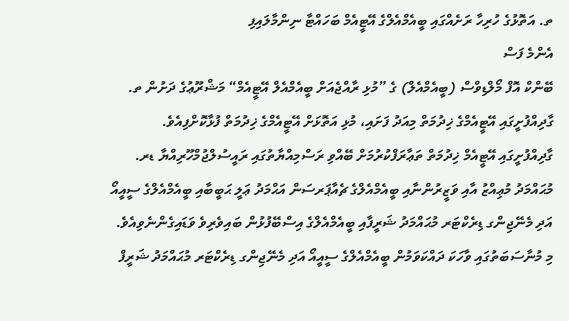ތ. އަތޮޅުގެ ހުރިހާ ރަށެއްގައި ބީއެމްއެލްގެ އޭޓީއެމް ބަހައްޓާ ނިންމާލައިފި
އެންމެ ފަސް
ބޭންކް އޮފް މޯލްޑިވްސް (ބީއެމްއެލް) ގެ ”މުޅި ރާއްޖެއަށް ބީއެމްއެލް އޭޓީއެމް“ މަޝްރޫޢުގެ ދަށުން ތ. ގާދިއްފުށީގައި އޭޓީއެމްގެ ޚިދުމަތް މިއަދު ފަށައި، މުޅި އަތޮޅަށް އޭޓީއެމްގެ ޚިދުމަތް ފުޅާކޮށްފިއެވެ.
ގާދިއްފުށީގައި އޭޓީއެމް ޚިދުމަތް ތަޢާރަފްކުރުމަށް ބޭއްވި ރަސްމިއްޔާތުގައި ރައީސުލްޖުމްހޫރިއްޔާ ޑރ. މުޙައްމަދު މުޢިއްޒު އާއި ވަޒީރުންނާއި ބީއެމްއެލްގެ ޗެއާޕަރސަން އަޙްމަދު ޢަލީ ޙަބީބާއި ބީއެމްއެލްގެ ސީއީއޯ އަދި މެނޭޖިންގ ޑިރެކްޓަރ މުޙައްމަދު ޝަރީފާއި ބީއެމްއެލްގެ އިސްބޭފުޅުން ބައިވެރިވެ ވަޑައިގެންނެވިއެވެ.
މި މުނާސަބަތުގައި ވާހަކަ ދައްކަވަމުން ބީއެމްއެލްގެ ސީއީއޯ އަދި މެނޭޖިންގ ޑިރެކްޓަރ މުޙައްމަދު ޝަރީފް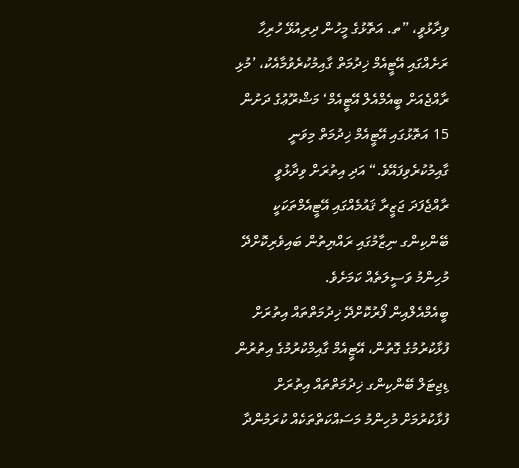ވިދާޅުވީ، ”ތ. އަތޮޅުގެ މީހުން ދިރިއުޅޭ ހުރިހާ ރަށެއްގައި އޭޓީއެމް ޚިދުމަތް ގާއިމުކުރެވުމާއެކު، ’މުޅި ރާއްޖެއަށް ބީއެމްއެލް އޭޓީއެމް‘ މަޝްރޫޢުގެ ދަށުން 15 އަތޮޅުގައި އޭޓީއެމް ޚިދުމަތް މިވަނީ ގާއިމުކުރެވިފައޭވެ.“ އަދި އިތުރަށް ވިދާޅުވީ ރާއްޖެފަދަ ޖަޒީރާ ޤައުމެއްގައި އޭޓީއެމްތަކަކީ ބޭންކިންގ ނިޒާމުގައި ރައްޔިތުން ބައިވެރިކޮށްދޭ މުހިންމު ވަސީލަތެއް ކަމަށެވެ.
ބީއެމްއެލްއިން ފޯރުކޮށްދޭ ޚިދުމަތްތައް އިތުރަށް ފުޅާކުރުމުގެ ގޮތުން، އޭޓީއެމް ގާއިމްކުރުމުގެ އިތުރުން ޑިޖިޓަލް ބޭންކިންގ ޚިދުމަތްތައް އިތުރަށް ފުޅާކުރުމަށް މުހިންމު މަސައްކަތްތަކެއް ކުރަމުންދާ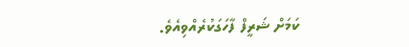ކަމަށް ޝަރީފް ފާހަގަކުރެއްވިއެވެ.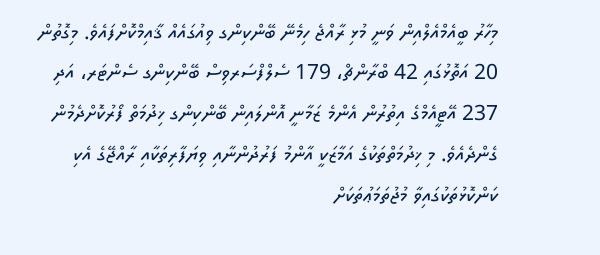މިހާރު ބީއެމްއެލްއިން ވަނީ މުޅި ރާއްޖެ ހިމެނޭ ބޭންކިންގ ވިއުގައެއް ޤާއިމްކޮށްފައެވެ. މިގޮތުން 20 އަތޮޅުގައި 42 ބްރާންޗް، 179 ސެލްފްސަރވިސް ބޭންކިންގ ސެންޓަރ، އަދި 237 އޭޓީއެމްގެ އިތުރުން އެންމެ ޒަމާނީ އޮންލައިން ބޭންކިންގ ޚިދުމަތް ފޯރުކޮށްދެމުން ގެންދެއެވެ. މި ޚިދުމަތްތަކުގެ އަމާޒަކީ އާންމު ފަރުދުންނާއި ވިޔަފާރިތަކާއި ރާއްޖޭގެ އެކި ކަންކޮޅުތަކުގައިވާ މުޖުތަމަޢުތަކަށް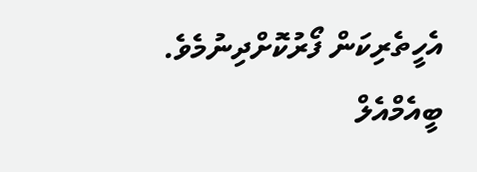އެހީތެރިކަން ފޯރުކޮށްދިނުމެވެ.
ބީއެމްއެލް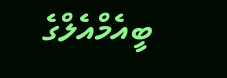ބީއެމްއެލްގެ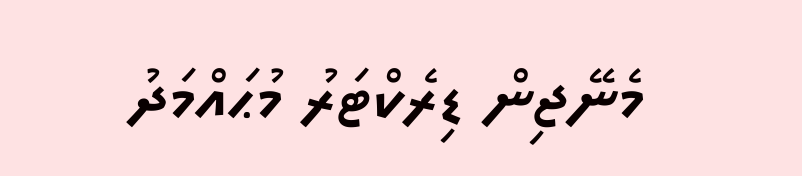މެނޭޖިން ޑިރެކްޓަރު މުޙައްމަދު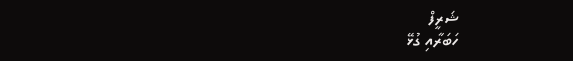ޝަރީފް
ހަބަރާއި ގުޅޭ